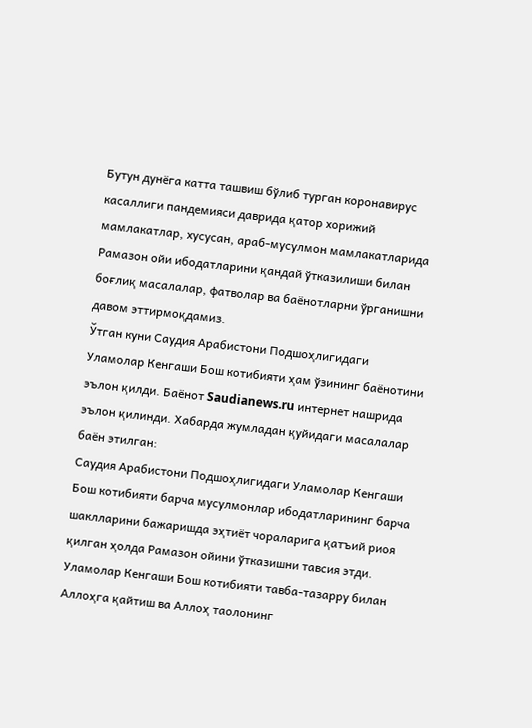Бутун дунёга катта ташвиш бўлиб турган коронавирус касаллиги пандемияси даврида қатор хорижий мамлакатлар, хусусан, араб-мусулмон мамлакатларида Рамазон ойи ибодатларини қандай ўтказилиши билан боғлиқ масалалар, фатволар ва баёнотларни ўрганишни давом эттирмоқдамиз.
Ўтган куни Саудия Арабистони Подшоҳлигидаги Уламолар Кенгаши Бош котибияти ҳам ўзининг баёнотини эълон қилди. Баёнот Saudianews.ru интернет нашрида эълон қилинди. Хабарда жумладан қуйидаги масалалар баён этилган:
Саудия Арабистони Подшоҳлигидаги Уламолар Кенгаши Бош котибияти барча мусулмонлар ибодатларининг барча шаклларини бажаришда эҳтиёт чораларига қатъий риоя қилган ҳолда Рамазон ойини ўтказишни тавсия этди.
Уламолар Кенгаши Бош котибияти тавба-тазарру билан Аллоҳга қайтиш ва Аллоҳ таолонинг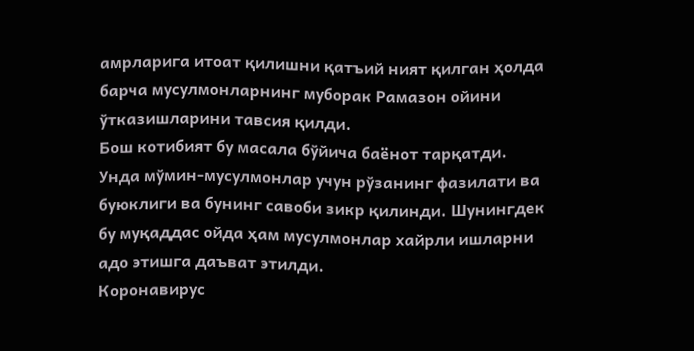амрларига итоат қилишни қатъий ният қилган ҳолда барча мусулмонларнинг муборак Рамазон ойини ўтказишларини тавсия қилди.
Бош котибият бу масала бўйича баёнот тарқатди. Унда мўмин-мусулмонлар учун рўзанинг фазилати ва буюклиги ва бунинг савоби зикр қилинди. Шунингдек бу муқаддас ойда ҳам мусулмонлар хайрли ишларни адо этишга даъват этилди.
Коронавирус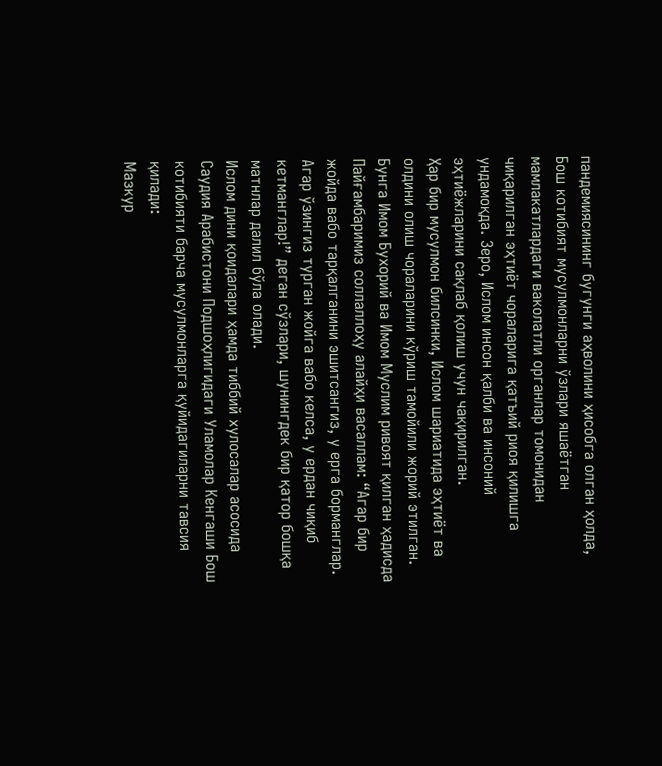пандемиясининг бугунги аҳволини ҳисобга олган ҳолда, Бош котибият мусулмонларни ўзлари яшаётган мамлакатлардаги ваколатли органлар томонидан чиқарилган эҳтиёт чораларига қатъий риоя қилишга ундамоқда. Зеро, Ислом инсон қалби ва инсоний эҳтиёжларини сақлаб қолиш учун чақирилган.
Ҳар бир мусулмон билсинки, Ислом шариатида эҳтиёт ва олдини олиш чораларини кўриш тамойили жорий этилган. Бунга Имом Бухорий ва Имом Муслим ривоят қилган ҳадисда Пайғамбаримиз соллаллоҳу алайҳи васаллам: “Агар бир жойда вабо тарқалганини эшитсангиз, у ерга борманглар. Агар ўзингиз турган жойга вабо келса, у ердан чиқиб кетманглар!” деган сўзлари, шунингдек бир қатор бошқа матнлар далил бўла олади.
Ислом дини қоидалари ҳамда тиббий хулосалар асосида Саудия Арабистони Подшоҳлигидаги Уламолар Кенгаши Бош котибияти барча мусулмонларга қуйидагиларни тавсия қилади:
Мазкур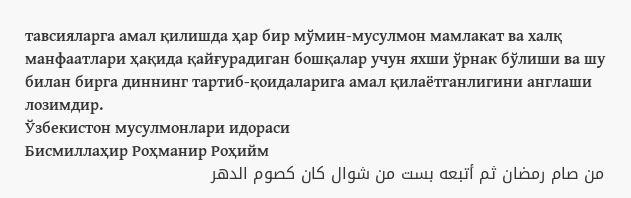тавсияларга амал қилишда ҳар бир мўмин-мусулмон мамлакат ва халқ манфаатлари ҳақида қайғурадиган бошқалар учун яхши ўрнак бўлиши ва шу билан бирга диннинг тартиб-қоидаларига амал қилаётганлигини англаши лозимдир.
Ўзбекистон мусулмонлари идораси
Бисмиллаҳир Роҳманир Роҳийм
من صام رمضان ثم أتبعه بست من شوال كان كصوم الدهر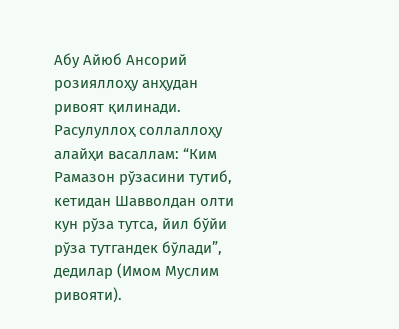Абу Айюб Ансорий розияллоҳу анҳудан ривоят қилинади. Расулуллоҳ соллаллоҳу алайҳи васаллам: “Ким Рамазон рўзасини тутиб, кетидан Шавволдан олти кун рўза тутса, йил бўйи рўза тутгандек бўлади”, дедилар (Имом Муслим ривояти).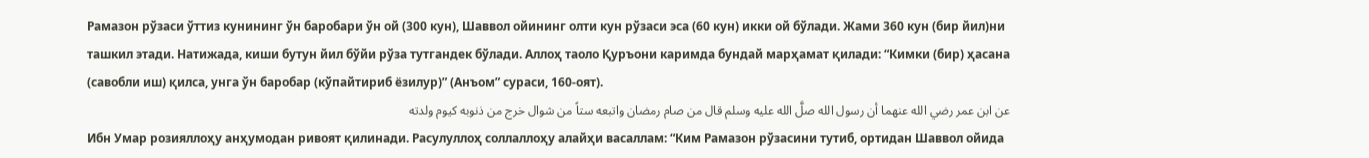Рамазон рўзаси ўттиз кунининг ўн баробари ўн ой (300 кун), Шаввол ойининг олти кун рўзаси эса (60 кун) икки ой бўлади. Жами 360 кун (бир йил)ни ташкил этади. Натижада, киши бутун йил бўйи рўза тутгандек бўлади. Аллоҳ таоло Қуръони каримда бундай марҳамат қилади: “Кимки (бир) ҳасана (савобли иш) қилса, унга ўн баробар (кўпайтириб ёзилур)” (Анъом” сураси, 160-оят).
عن ابن عمر رضي الله عنهما أن رسول الله صلَّ الله عليه وسلم قال من صام رمضان واتبعه ستاً من شوال خرج من ذنوبه كيوم ولدته
Ибн Умар розияллоҳу анҳумодан ривоят қилинади. Расулуллоҳ соллаллоҳу алайҳи васаллам: “Ким Рамазон рўзасини тутиб, ортидан Шаввол ойида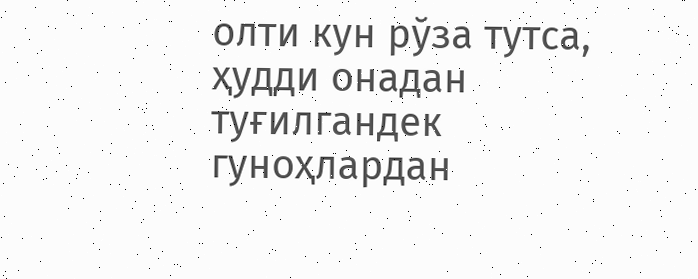олти кун рўза тутса, ҳудди онадан туғилгандек гуноҳлардан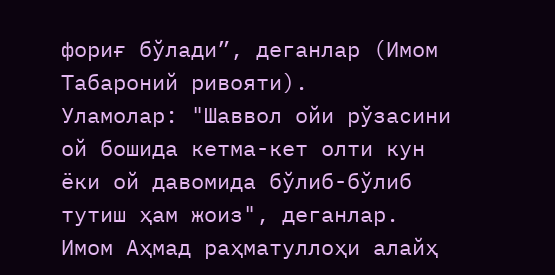фориғ бўлади”, деганлар (Имом Табароний ривояти).
Уламолар: "Шаввол ойи рўзасини ой бошида кетма-кет олти кун ёки ой давомида бўлиб-бўлиб тутиш ҳам жоиз", деганлар. Имом Аҳмад раҳматуллоҳи алайҳ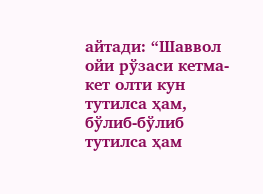айтади: “Шаввол ойи рўзаси кетма-кет олти кун тутилса ҳам, бўлиб-бўлиб тутилса ҳам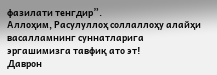фазилати тенгдир”.
Аллоҳим, Расулуллоҳ соллаллоҳу алайҳи васалламнинг суннатларига эргашимизга тавфиқ ато эт!
Даврон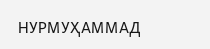НУРМУҲАММАД